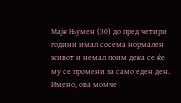Мајк Њумен (30) до пред четири години имал сосема нормален живот и немал поим дека се ќе му се промени за само еден ден. Имено, ова момче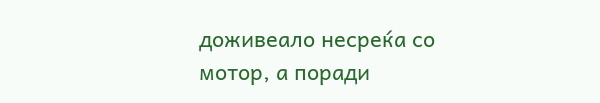доживеало несреќа со мотор, а поради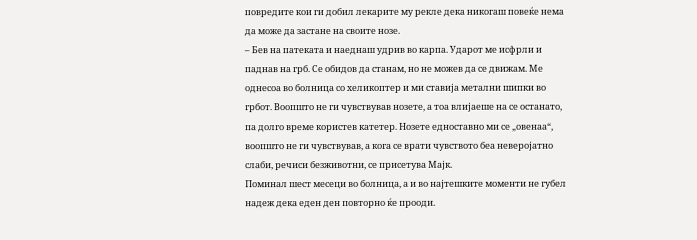повредите кои ги добил лекарите му рекле дека никогаш повеќе нема да може да застане на своите нозе.
– Бев на патеката и наеднаш удрив во карпа. Ударот ме исфрли и паднав на грб. Се обидов да станам, но не можев да се движам. Ме однесоа во болница со хеликоптер и ми ставија метални шипки во грбот. Воопшто не ги чувствував нозете, а тоа влијаеше на се останато, па долго време користев катетер. Нозете едноставно ми се „овенаа“, воопшто не ги чувствував, а кога се врати чувството беа неверојатно слаби, речиси безживотни, се присетува Мајк.
Поминал шест месеци во болница, а и во најтешките моменти не губел надеж дека еден ден повторно ќе прооди.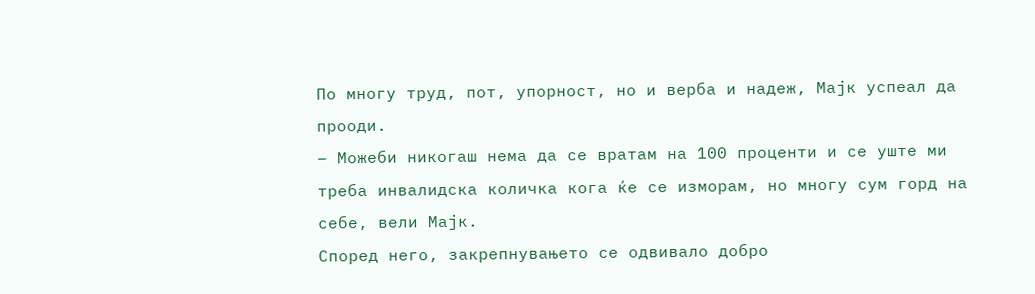По многу труд, пот, упорност, но и верба и надеж, Мајк успеал да прооди.
– Можеби никогаш нема да се вратам на 100 проценти и се уште ми треба инвалидска количка кога ќе се изморам, но многу сум горд на себе, вели Мајк.
Според него, закрепнувањето се одвивало добро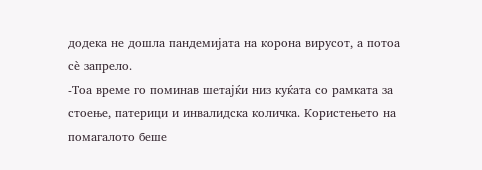додека не дошла пандемијата на корона вирусот, а потоа сè запрело.
-Тоа време го поминав шетајќи низ куќата со рамката за стоење, патерици и инвалидска количка. Користењето на помагалото беше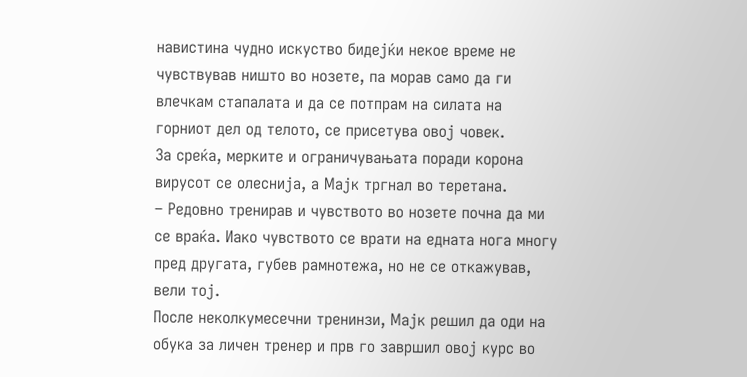навистина чудно искуство бидејќи некое време не чувствував ништо во нозете, па морав само да ги влечкам стапалата и да се потпрам на силата на горниот дел од телото, се присетува овој човек.
За среќа, мерките и ограничувањата поради корона вирусот се олеснија, а Мајк тргнал во теретана.
– Редовно тренирав и чувството во нозете почна да ми се враќа. Иако чувството се врати на едната нога многу пред другата, губев рамнотежа, но не се откажував, вели тој.
После неколкумесечни тренинзи, Мајк решил да оди на обука за личен тренер и прв го завршил овој курс во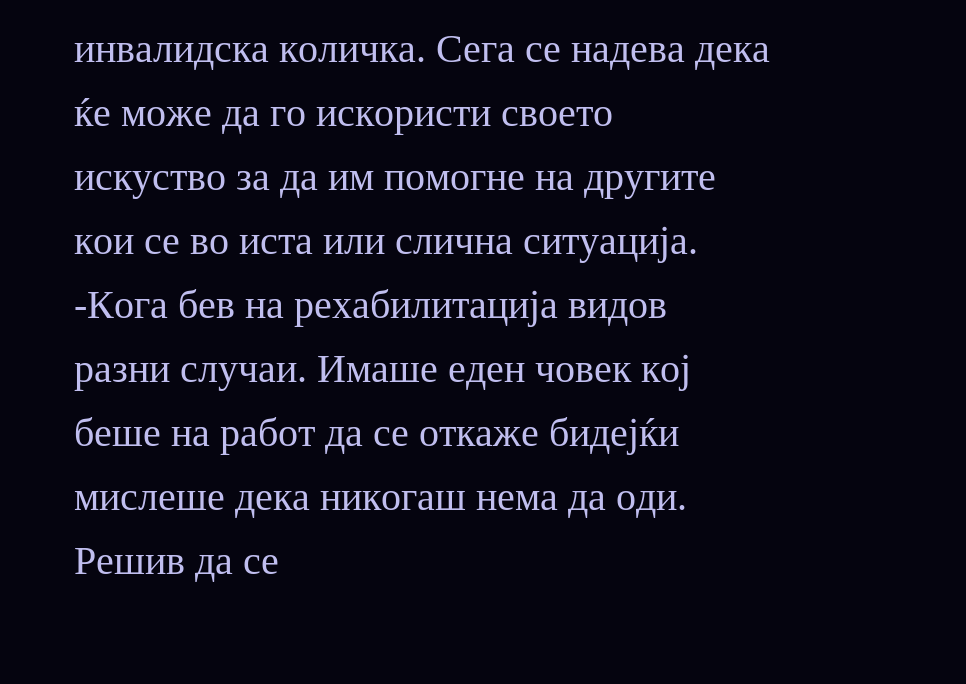инвалидска количка. Сега се надева дека ќе може да го искористи своето искуство за да им помогне на другите кои се во иста или слична ситуација.
-Кога бев на рехабилитација видов разни случаи. Имаше еден човек кој беше на работ да се откаже бидејќи мислеше дека никогаш нема да оди. Решив да се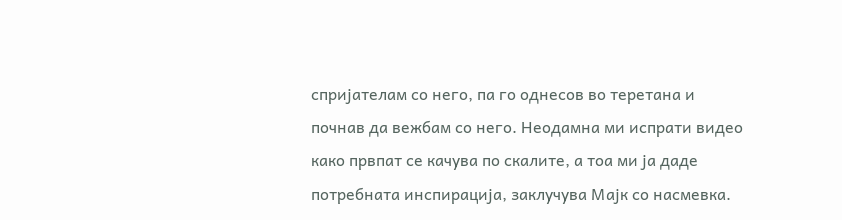спријателам со него, па го однесов во теретана и почнав да вежбам со него. Неодамна ми испрати видео како првпат се качува по скалите, а тоа ми ја даде потребната инспирација, заклучува Мајк со насмевка.